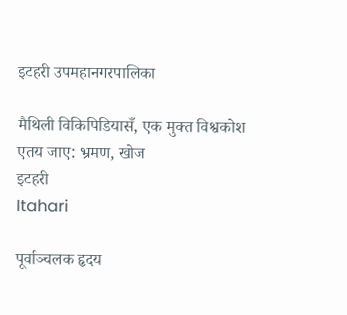इटहरी उपमहानगरपालिका

मैथिली विकिपिडियासँ, एक मुक्त विश्वकोश
एतय जाए: भ्रमण, खोज
इटहरी
Itahari

पूर्वाञ्चलक हृदय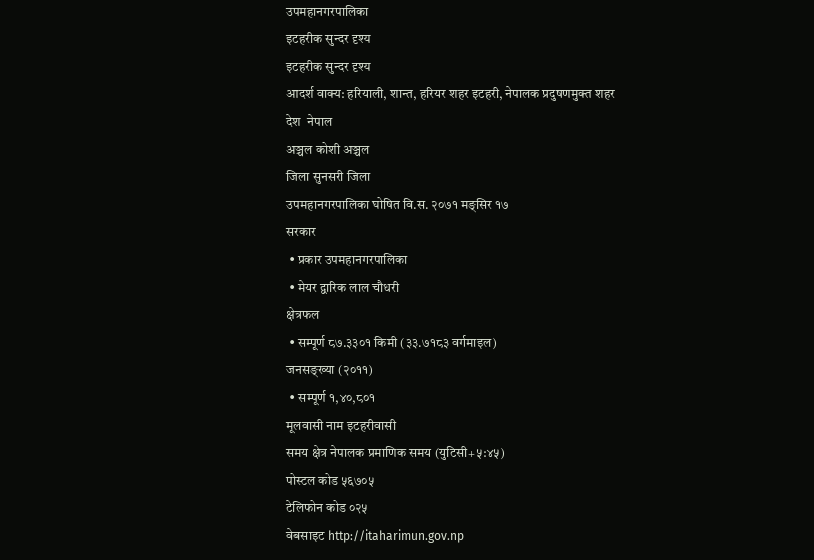उपमहानगरपालिका
इटहरीक सुन्दर दृश्य
इटहरीक सुन्दर दृश्य
आदर्श वाक्य: हरियाली, शान्त, हरियर शहर इटहरी, नेपालक प्रदुषणमुक्त शहर
देश  नेपाल
अञ्चल कोशी अञ्चल
जिला सुनसरी जिला
उपमहानगरपालिका घोषित वि.स. २०७१ मङ्सिर १७
सरकार
 • प्रकार उपमहानगरपालिका
 • मेयर द्वारिक लाल चौधरी
क्षेत्रफल
 • सम्पूर्ण ८७.३३०१ किमी (३३.७१८३ वर्गमाइल)
जनसङ्ख्या (२०११)
 • सम्पूर्ण १,४०,८०१
मूलवासी नाम इटहरीवासी
समय क्षेत्र नेपालक प्रमाणिक समय (युटिसी+५:४५)
पोस्टल कोड ५६७०५
टेलिफोन कोड ०२५
वेबसाइट http://itaharimun.gov.np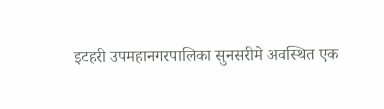इटहरी उपमहानगरपालिका सुनसरीमे अवस्थित एक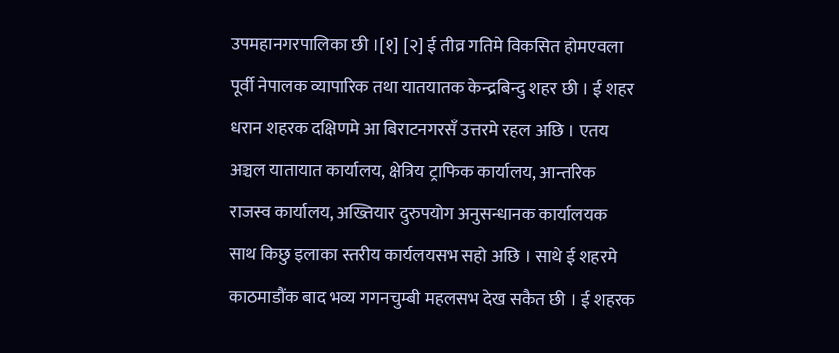उपमहानगरपालिका छी ।[१] [२] ई तीव्र गतिमे विकसित होमएवला पूर्वी नेपालक व्यापारिक तथा यातयातक केन्द्रबिन्दु शहर छी । ई शहर धरान शहरक दक्षिणमे आ बिराटनगरसँ उत्तरमे रहल अछि । एतय अञ्चल यातायात कार्यालय, क्षेत्रिय ट्राफिक कार्यालय, आन्तरिक राजस्व कार्यालय, अख्तियार दुरुपयोग अनुसन्धानक कार्यालयक साथ किछु इलाका स्तरीय कार्यलयसभ सहो अछि । साथे ई शहरमे काठमाडौंक बाद भव्य गगनचुम्बी महलसभ देख सकैत छी । ई शहरक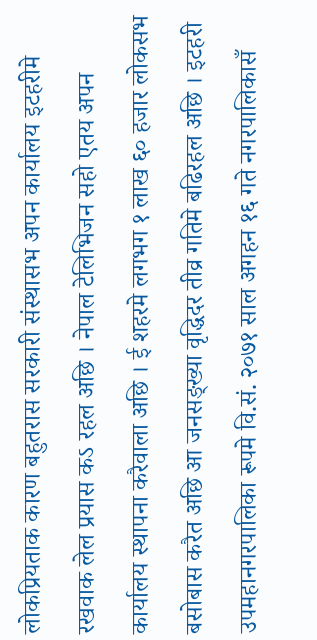लोकप्रियताक कारण बहुतरास सरकारी संस्थासभ अपन कार्यालय इटहरीमे रखवाक लेल प्रयास कऽ रहल अछि । नेपाल टेलिभिजन सहो एतय अपन कार्यालय स्थापना करैवाला अछि । ई शहरमे लगभग १ लाख ६० हजार लोकसभ बसोबास करैत अछि आ जनसङ्ख्या वृद्धिदर तीव्र गतिमे बढिरहल अछि । इटहरी उपमहानगरपालिका रूपमे वि.सं. २०७१ साल अगहन १६ गते नगरपालिकासँ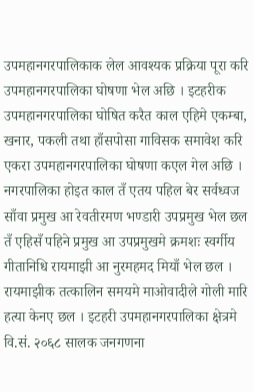उपमहानगरपालिकाक लेल आवश्यक प्रक्रिया पूरा करि उपमहानगरपालिका घोषणा भेल अछि । इटहरीक उपमहानगरपालिका घोषित करैत काल एहिमे एकम्बा, खनार, पकली तथा हाँसपोसा गाविसक समावेश करि एकरा उपमहानगरपालिका घोषणा कएल गेल अछि । नगरपालिका होइत काल तँ एतय पहिल बेर सर्वध्वज साँवा प्रमुख आ रेवतीरमण भण्डारी उपप्रमुख भेल छल तँ एहिसँ पहिने प्रमुख आ उपप्रमुखमे क्रमशः स्वर्गीय गीतानिधि रायमाझी आ नुरमहमद मियाँ भेल छल । रायमाझीक तत्कालिन समयमे माओवादीले गोली मारि हत्या केनए छल । इटहरी उपमहानगरपालिका क्षेत्रमे वि.सं. २०६८ सालक जनगणना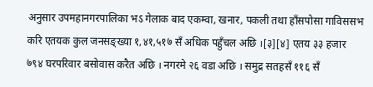अनुसार उपमहानगरपालिका भऽ गेलाक बाद एकम्वा, खनार, पकली तथा हाँसपोसा गाविससभ करि एतयक कुल जनसङ्ख्या १,४१,५१७ सँ अधिक पहुँचल अछि ।[३][४] एतय ३३ हजार ७९४ घरपरिवार बसोवास करैत अछि । नगरमे २६ वडा अछि । समुद्र सतहसँ ११६ सँ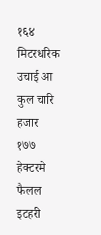१६४ मिटरधरिक उचाई आ कुल चारि हजार १७७ हेक्टरमे फैलल इटहरी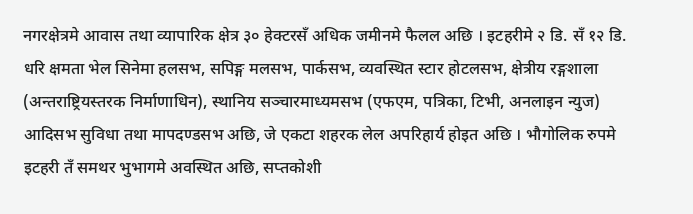नगरक्षेत्रमे आवास तथा व्यापारिक क्षेत्र ३० हेक्टरसँ अधिक जमीनमे फैलल अछि । इटहरीमे २ डि. सँ १२ डि. धरि क्षमता भेल सिनेमा हलसभ, सपिङ्ग मलसभ, पार्कसभ, व्यवस्थित स्टार होटलसभ, क्षेत्रीय रङ्गशाला (अन्तराष्ट्रियस्तरक निर्माणाधिन), स्थानिय सञ्चारमाध्यमसभ (एफएम, पत्रिका, टिभी, अनलाइन न्युज) आदिसभ सुविधा तथा मापदण्डसभ अछि, जे एकटा शहरक लेल अपरिहार्य होइत अछि । भौगोलिक रुपमे इटहरी तँ समथर भुभागमे अवस्थित अछि, सप्तकोशी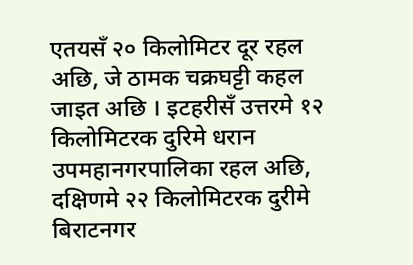एतयसँ २० किलोमिटर दूर रहल अछि, जे ठामक चक्रघट्टी कहल जाइत अछि । इटहरीसँ उत्तरमे १२ किलोमिटरक दुरिमे धरान उपमहानगरपालिका रहल अछि, दक्षिणमे २२ किलोमिटरक दुरीमे बिराटनगर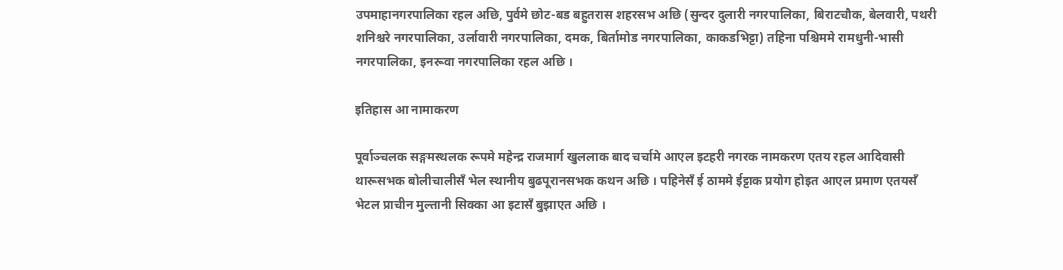उपमाहानगरपालिका रहल अछि, पुर्वमे छोट-बड बहुतरास शहरसभ अछि (सुन्दर दुलारी नगरपालिका, बिराटचौक, बेलवारी, पथरी शनिश्चरे नगरपालिका, उर्लावारी नगरपालिका, दमक, बिर्तामोड नगरपालिका, काकडभिट्टा) तहिना पश्चिममे रामधुनी-भासी नगरपालिका, इनरूवा नगरपालिका रहल अछि ।

इतिहास आ नामाकरण

पूर्वाञ्चलक सङ्गमस्थलक रूपमे महेन्द्र राजमार्ग खुललाक बाद चर्चामे आएल इटहरी नगरक नामकरण एतय रहल आदिवासी थारूसभक बोलीचालीसँ भेल स्थानीय बुढपूरानसभक कथन अछि । पहिनेसँ ई ठाममे ईट्टाक प्रयोग होइत आएल प्रमाण एतयसँ भेटल प्राचीन मुल्तानी सिक्का आ इटासँ बुझाएत अछि ।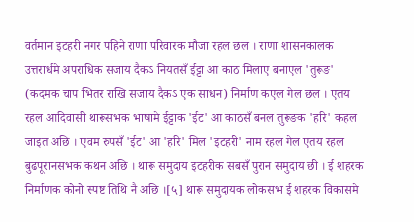वर्तमान इटहरी नगर पहिने राणा परिवारक मौजा रहल छल । राणा शासनकालक उत्तरार्धमे अपराधिक सजाय दैकऽ नियतसँ ईट्टा आ काठ मिलाए बनाएल 'तुरूङ' (कदमक चाप भितर राखि सजाय दैकऽ एक साधन) निर्माण कएल गेल छल । एतय रहल आदिवासी थारूसभक भाषामे ईट्टाक 'ईट' आ काठसँ बनल तुरूङक 'हरि' कहल जाइत अछि । एवम रुपसँ 'ईट' आ 'हरि' मिल 'इटहरी' नाम रहल गेल एतय रहल बुढपूरानसभक कथन अछि । थारू समुदाय इटहरीक सबसँ पुरान समुदाय छी । ई शहरक निर्माणक कोनो स्पष्ट तिथि नै अछि ।[५] थारू समुदायक लोकसभ ई शहरक विकासमे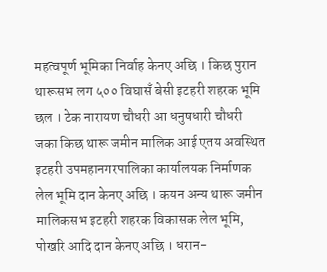महत्वपूर्ण भूमिका निर्वाह केनए अछि । किछ पुरान थारूसभ लग ५०० विघासँ बेसी इटहरी शहरक भूमि छल । टेक नारायण चौधरी आ धनुषधारी चौधरी जका किछ थारू जमीन मालिक आई एतय अवस्थित इटहरी उपमहानगरपालिका कार्यालयक निर्माणक लेल भूमि दान केनए अछि । कयन अन्य थारू जमीन मालिकसभ इटहरी शहरक विकासक लेल भूमि, पोखरि आदि दान केनए अछि । धरान-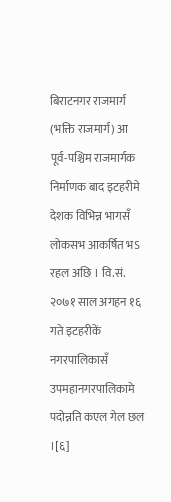बिराटनगर राजमार्ग (भक्ति राजमार्ग) आ पूर्व-पश्चिम राजमार्गक निर्माणक बाद इटहरीमे देशक विभिन्न भागसँ लोकसभ आकर्षित भऽ रहल अछि । वि.सं. २०७१ साल अगहन १६ गते इटहरीकें नगरपालिकासँ उपमहानगरपालिकामे पदोन्नति कएल गेल छल ।[६]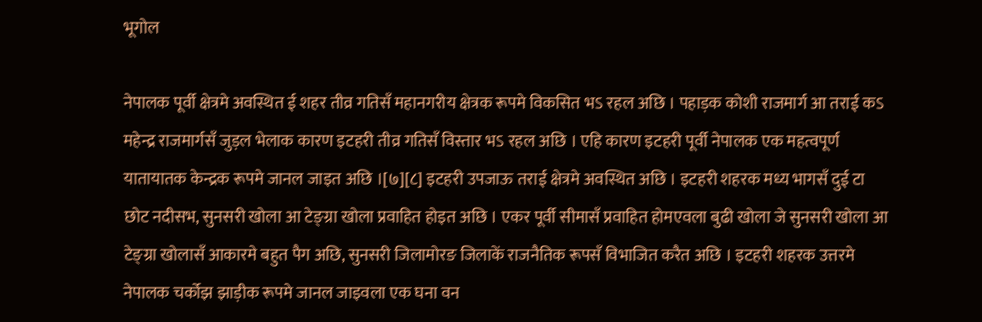भूगोल

नेपालक पूर्वी क्षेत्रमे अवस्थित ई शहर तीव्र गतिसँ महानगरीय क्षेत्रक रूपमे विकसित भऽ रहल अछि । पहाड़क कोशी राजमार्ग आ तराई कऽ महेन्द्र राजमार्गसँ जुड़ल भेलाक कारण इटहरी तीव्र गतिसँ विस्तार भऽ रहल अछि । एहि कारण इटहरी पूर्वी नेपालक एक महत्वपूर्ण यातायातक केन्द्रक रूपमे जानल जाइत अछि ।[७][८] इटहरी उपजाऊ तराई क्षेत्रमे अवस्थित अछि । इटहरी शहरक मध्य भागसँ दुई टा छोट नदीसभ, सुनसरी खोला आ टेङ्ग्रा खोला प्रवाहित होइत अछि । एकर पूर्वी सीमासँ प्रवाहित होमएवला बुढी खोला जे सुनसरी खोला आ टेङ्ग्रा खोलासँ आकारमे बहुत पैग अछि, सुनसरी जिलामोरङ जिलाकें राजनैतिक रूपसँ विभाजित करैत अछि । इटहरी शहरक उत्तरमे नेपालक चर्कोझ झाड़ीक रूपमे जानल जाइवला एक घना वन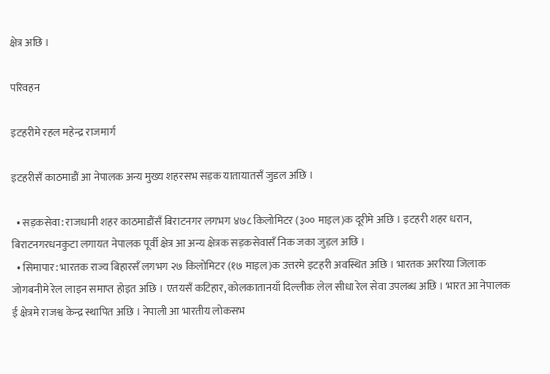क्षेत्र अछि ।

परिवहन

इटहरीमे रहल महेन्द्र राजमार्ग

इटहरीसँ काठमाडौं आ नेपालक अन्य मुख्य शहरसभ सड़क यातायातसँ जुडल अछि ।

  • सड़कसेवा: राजधानी शहर काठमाडौंसँ बिराटनगर लगभग ४७८ किलोमिटर (३०० माइल)क दूरीमे अछि । इटहरी शहर धरान, बिराटनगरधनकुटा लगायत नेपालक पूर्वी क्षेत्र आ अन्य क्षेत्रक सड़कसेवासँ निक जका जुड़ल अछि ।
  • सिमापार: भारतक राज्य बिहारसँ लगभग २७ किलोमिटर (१७ माइल)क उत्तरमे इटहरी अवस्थित अछि । भारतक अररिया जिलाक जोगबनीमे रेल लाइन समाप्त होइत अछि । एतयसँ कटिहार, कोलकातानयाँ दिल्लीक लेल सीधा रेल सेवा उपलब्ध अछि । भारत आ नेपालक ई क्षेत्रमे राजश्व केन्द्र स्थापित अछि । नेपाली आ भारतीय लोकसभ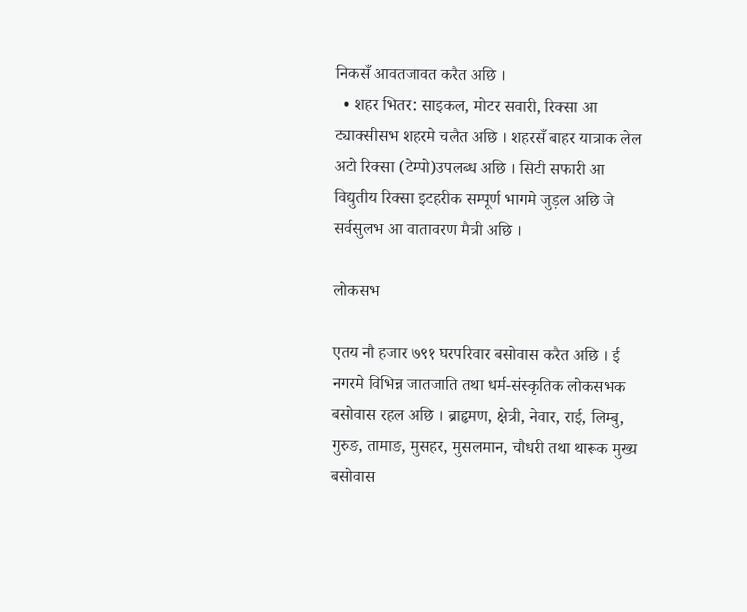निकसँ आवतजावत करैत अछि ।
  • शहर भितर: साइकल, मोटर सवारी, रिक्सा आ ट्याक्सीसभ शहरमे चलैत अछि । शहरसँ बाहर यात्राक लेल अटो रिक्सा (टेम्पो)उपलब्ध अछि । सिटी सफारी आ विद्युतीय रिक्सा इटहरीक सम्पूर्ण भागमे जुड़ल अछि जे सर्वसुलभ आ वातावरण मैत्री अछि ।

लोकसभ

एतय नौ हजार ७९१ घरपरिवार बसोवास करैत अछि । ई नगरमे विभिन्न जातजाति तथा धर्म-संस्कृतिक लोकसभक बसोवास रहल अछि । ब्राहृमण, क्षेत्री, नेवार, राई, लिम्बु, गुरुङ, तामाङ, मुसहर, मुसलमान, चौधरी तथा थारूक मुख्य बसोवास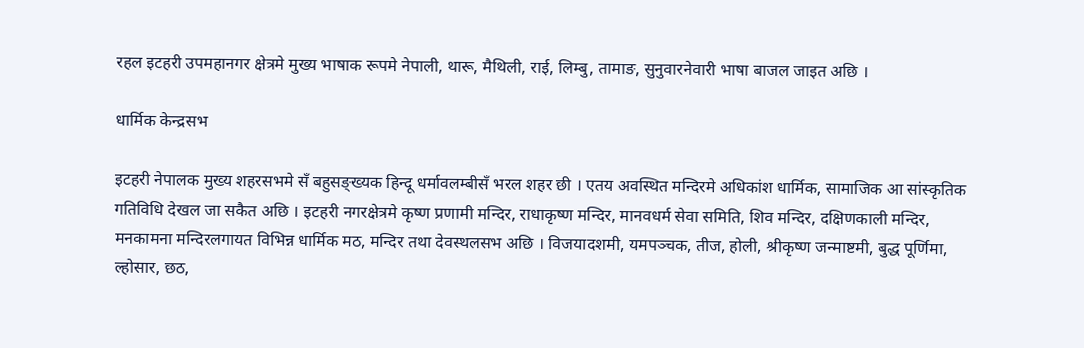रहल इटहरी उपमहानगर क्षेत्रमे मुख्य भाषाक रूपमे नेपाली, थारू, मैथिली, राई, लिम्बु, तामाङ, सुनुवारनेवारी भाषा बाजल जाइत अछि ।

धार्मिक केन्द्रसभ

इटहरी नेपालक मुख्य शहरसभमे सँ बहुसङ्ख्यक हिन्दू धर्मावलम्बीसँ भरल शहर छी । एतय अवस्थित मन्दिरमे अधिकांश धार्मिक, सामाजिक आ सांस्कृतिक गतिविधि देखल जा सकैत अछि । इटहरी नगरक्षेत्रमे कृष्ण प्रणामी मन्दिर, राधाकृष्ण मन्दिर, मानवधर्म सेवा समिति, शिव मन्दिर, दक्षिणकाली मन्दिर, मनकामना मन्दिरलगायत विभिन्न धार्मिक मठ, मन्दिर तथा देवस्थलसभ अछि । विजयादशमी, यमपञ्चक, तीज, होली, श्रीकृष्ण जन्माष्टमी, बुद्ध पूर्णिमा, ल्होसार, छठ,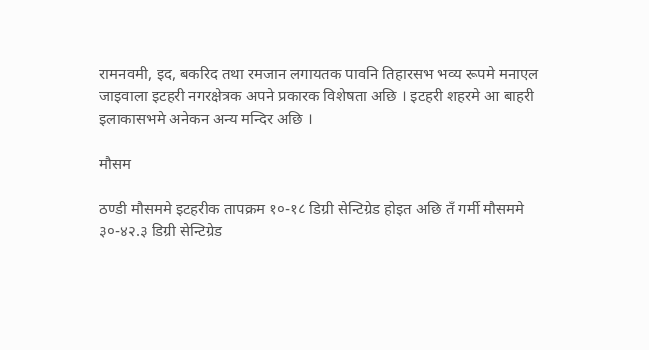रामनवमी, इद, बकरिद तथा रमजान लगायतक पावनि तिहारसभ भव्य रूपमे मनाएल जाइवाला इटहरी नगरक्षेत्रक अपने प्रकारक विशेषता अछि । इटहरी शहरमे आ बाहरी इलाकासभमे अनेकन अन्य मन्दिर अछि ।

मौसम

ठण्डी मौसममे इटहरीक तापक्रम १०-१८ डिग्री सेन्टिग्रेड होइत अछि तँ गर्मी मौसममे ३०-४२.३ डिग्री सेन्टिग्रेड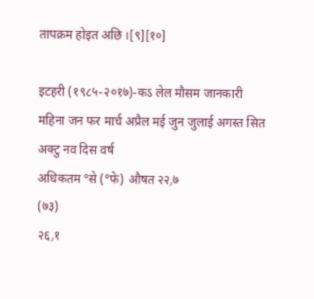तापक्रम होइत अछि ।[९][१०]

इटहरी (१९८५-२०१७)-कऽ लेल मौसम जानकारी
महिना जन फर मार्च अप्रैल मई जुन जुलाई अगस्त सित अक्टु नव दिस वर्ष
अधिकतम °से (°फे) औषत २२٫७
(७३)
२६٫१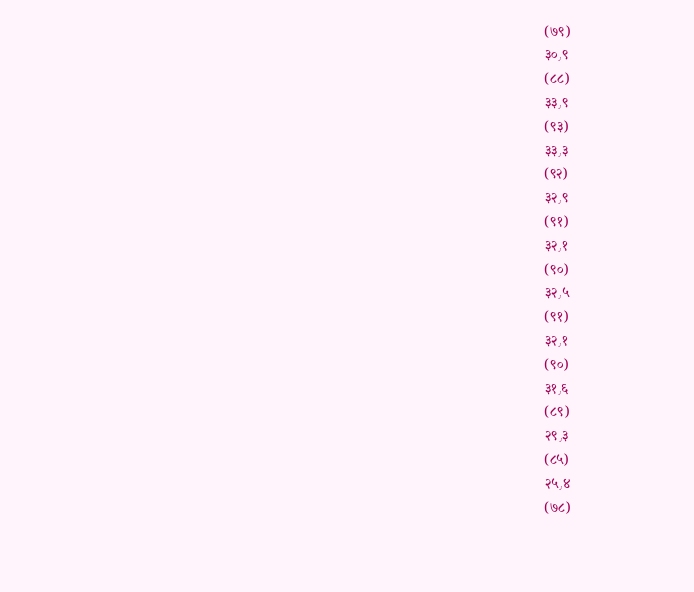(७९)
३०٫९
(८८)
३३٫९
(९३)
३३٫३
(९२)
३२٫९
(९१)
३२٫१
(९०)
३२٫५
(९१)
३२٫१
(९०)
३१٫६
(८९)
२९٫३
(८५)
२५٫४
(७८)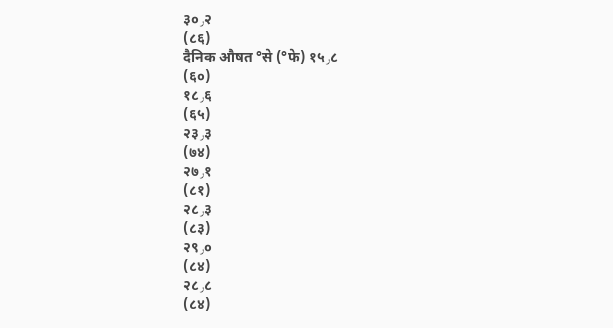३०٫२
(८६)
दैनिक औषत °से (°फे) १५٫८
(६०)
१८٫६
(६५)
२३٫३
(७४)
२७٫१
(८१)
२८٫३
(८३)
२९٫०
(८४)
२८٫८
(८४)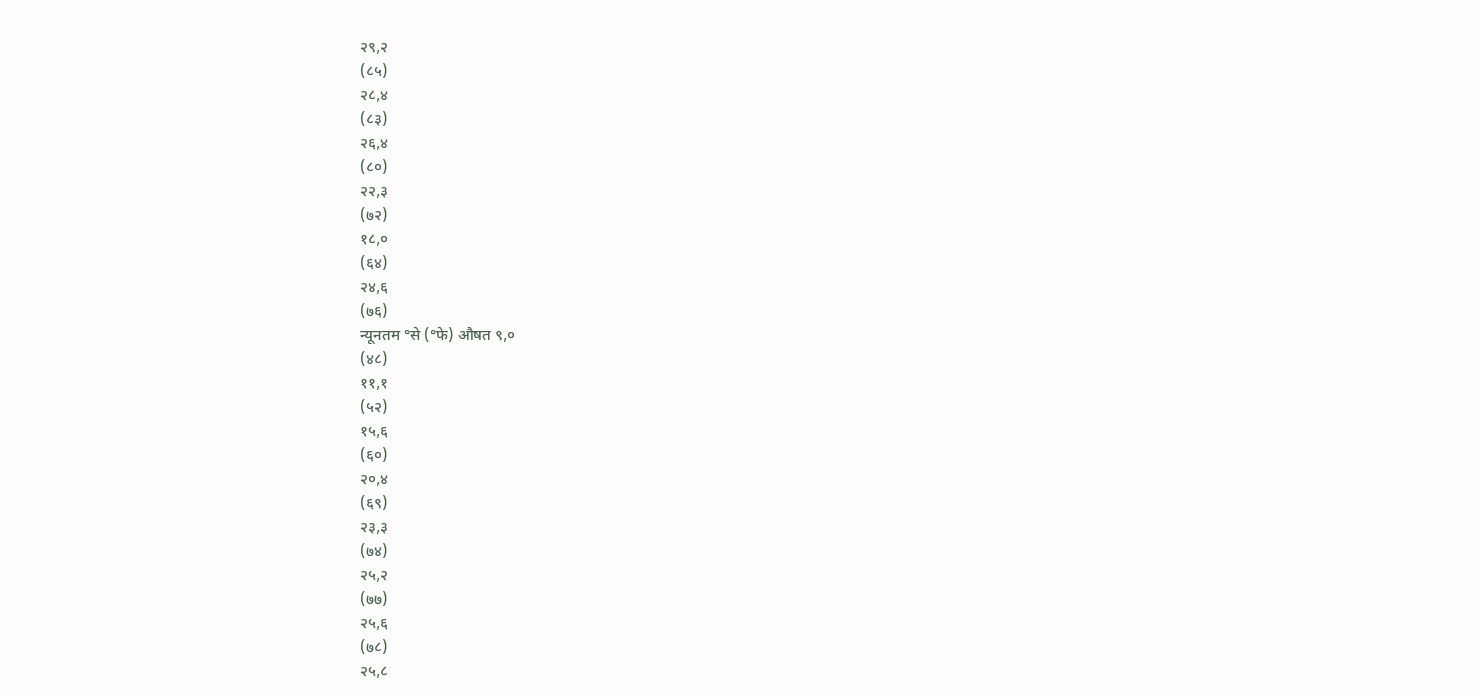२९٫२
(८५)
२८٫४
(८३)
२६٫४
(८०)
२२٫३
(७२)
१८٫०
(६४)
२४٫६
(७६)
न्यूनतम °से (°फे) औषत ९٫०
(४८)
११٫१
(५२)
१५٫६
(६०)
२०٫४
(६९)
२३٫३
(७४)
२५٫२
(७७)
२५٫६
(७८)
२५٫८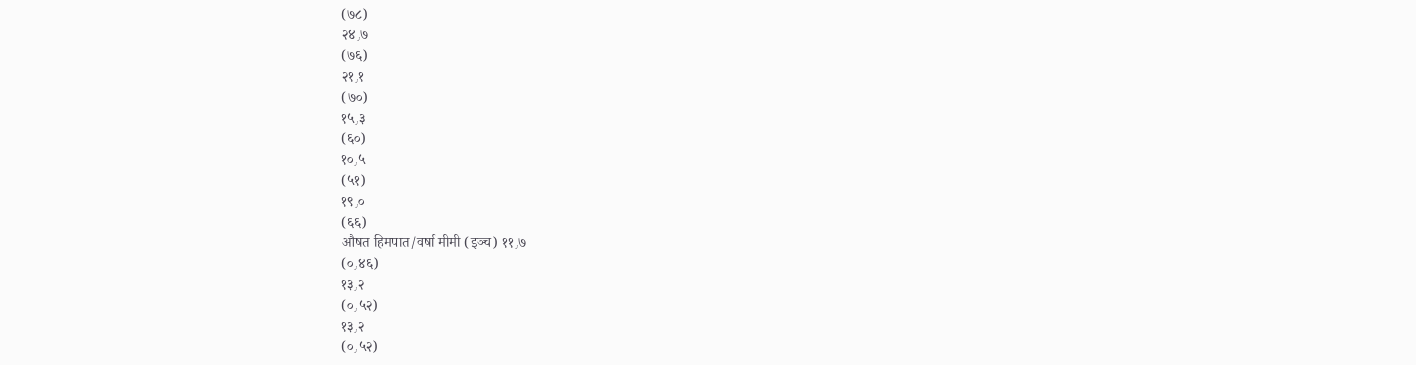(७८)
२४٫७
(७६)
२१٫१
(७०)
१५٫३
(६०)
१०٫५
(५१)
१९٫०
(६६)
औषत हिमपात/वर्षा मीमी (इञ्च) ११٫७
(०٫४६)
१३٫२
(०٫५२)
१३٫२
(०٫५२)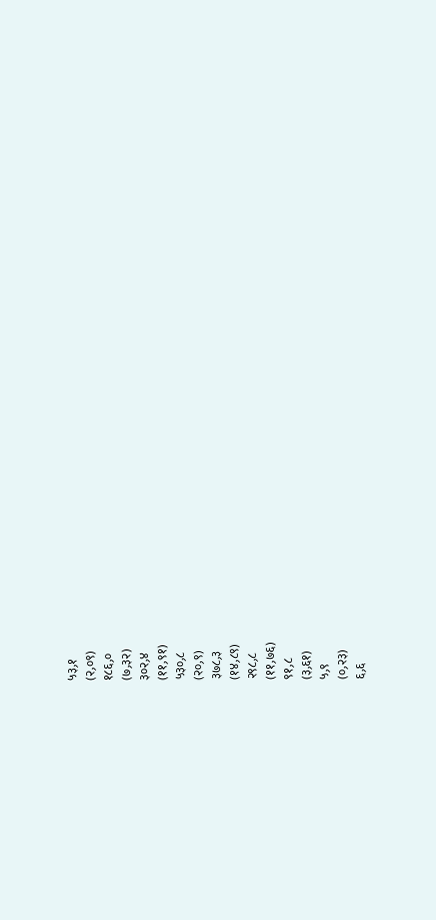५३٫१
(२٫०९)
१८६٫०
(७٫३२)
३०२٫४
(११٫९१)
५३०٫८
(२०٫९)
३७८٫३
(१४٫८९)
२९८٫८
(११٫७६)
९१٫८
(३٫६१)
५٫९
(०٫२३)
६٫६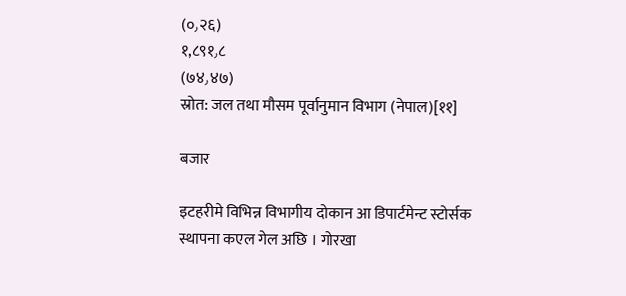(०٫२६)
१,८९१٫८
(७४٫४७)
स्रोत: जल तथा मौसम पूर्वानुमान विभाग (नेपाल)[११]

बजार

इटहरीमे विभिन्न विभागीय दोकान आ डिपार्टमेन्ट स्टोर्सक स्थापना कएल गेल अछि । गोरखा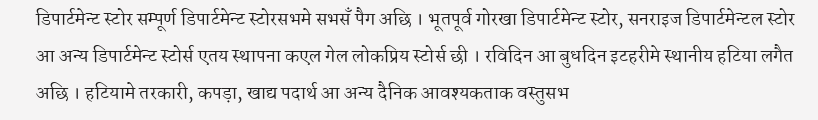डिपार्टमेन्ट स्टोर सम्पूर्ण डिपार्टमेन्ट स्टोरसभमे सभसँ पैग अछि । भूतपूर्व गोरखा डिपार्टमेन्ट स्टोर, सनराइज डिपार्टमेन्टल स्टोर आ अन्य डिपार्टमेन्ट स्टोर्स एतय स्थापना कएल गेल लोकप्रिय स्टोर्स छी । रविदिन आ बुधदिन इटहरीमे स्थानीय हटिया लगैत अछि । हटियामे तरकारी, कपड़ा, खाद्य पदार्थ आ अन्य दैनिक आवश्यकताक वस्तुसभ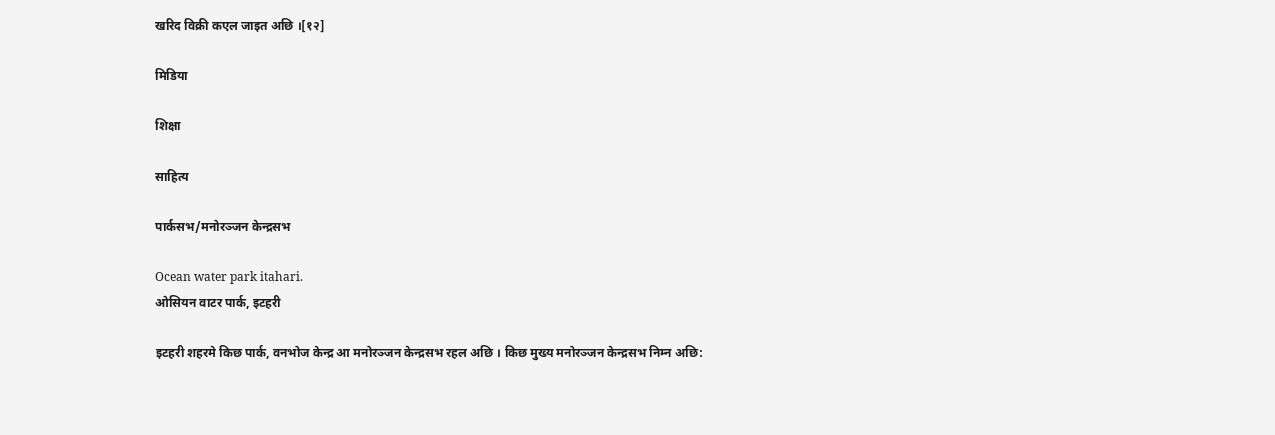खरिद विक्री कएल जाइत अछि ।[१२]

मिडिया

शिक्षा

साहित्य

पार्कसभ/मनोरञ्जन केन्द्रसभ

Ocean water park itahari.
ओसियन वाटर पार्क, इटहरी

इटहरी शहरमे किछ पार्क, वनभोज केन्द्र आ मनोरञ्जन केन्द्रसभ रहल अछि । किछ मुख्य मनोरञ्जन केन्द्रसभ निम्न अछि: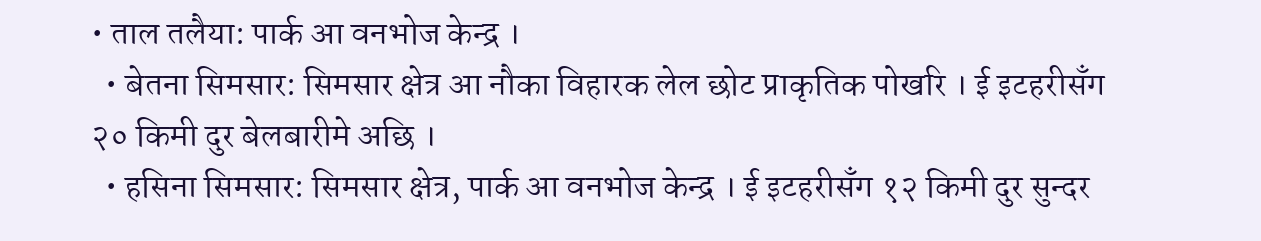• ताल तलैया: पार्क आ वनभोज केन्द्र ।
  • बेतना सिमसार: सिमसार क्षेत्र आ नौका विहारक लेल छोट प्राकृतिक पोखरि । ई इटहरीसँग २० किमी दुर बेलबारीमे अछि ।
  • हसिना सिमसार: सिमसार क्षेत्र, पार्क आ वनभोज केन्द्र । ई इटहरीसँग १२ किमी दुर सुन्दर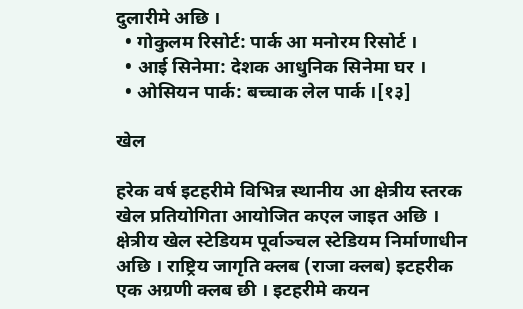दुलारीमे अछि ।
  • गोकुलम रिसोर्ट: पार्क आ मनोरम रिसोर्ट ।
  • आई सिनेमा: देशक आधुनिक सिनेमा घर ।
  • ओसियन पार्क: बच्चाक लेल पार्क ।[१३]

खेल

हरेक वर्ष इटहरीमे विभिन्न स्थानीय आ क्षेत्रीय स्तरक खेल प्रतियोगिता आयोजित कएल जाइत अछि । क्षेत्रीय खेल स्टेडियम पूर्वाञ्चल स्टेडियम निर्माणाधीन अछि । राष्ट्रिय जागृति क्लब (राजा क्लब) इटहरीक एक अग्रणी क्लब छी । इटहरीमे कयन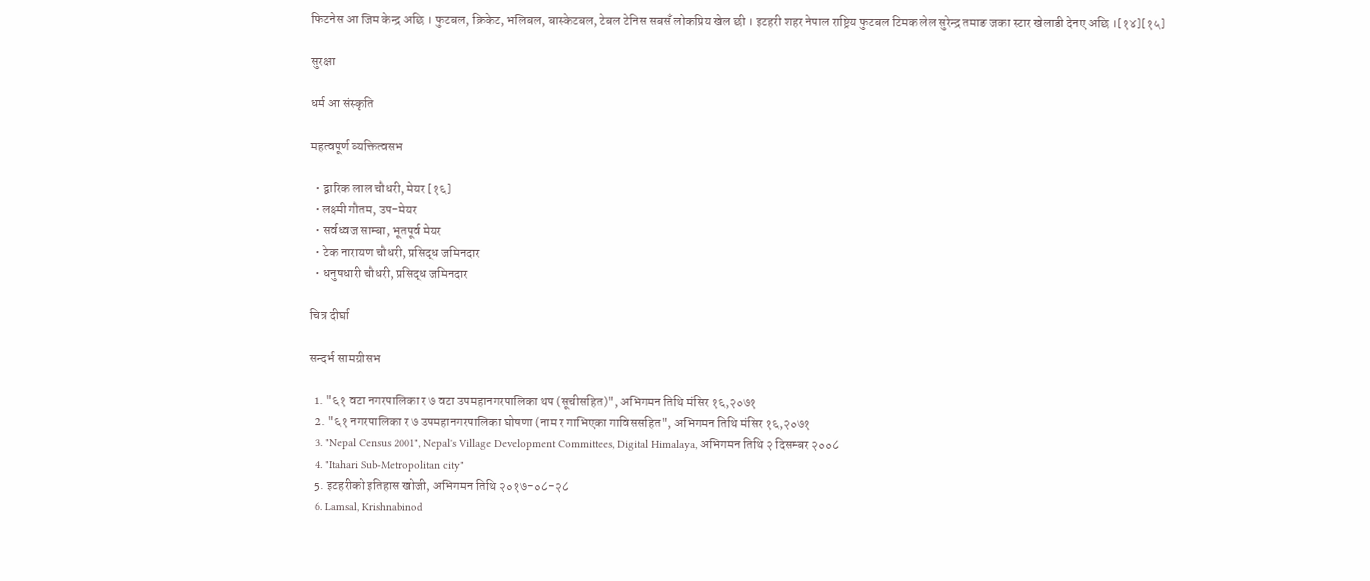फिटनेस आ जिम केन्द्र अछि । फुटबल, क्रिकेट, भलिबल, बास्केटबल, टेबल टेनिस सबसँ लोकप्रिय खेल छी । इटहरी शहर नेपाल राष्ट्रिय फुटबल टिमक लेल सुरेन्द्र तमाङ जका स्टार खेलाडी देनए अछि ।[१४][१५]

सुरक्षा

धर्म आ संस्कृति

महत्वपूर्ण व्यक्तित्वसभ

  • द्वारिक लाल चौधरी, मेयर [१६]
  • लक्ष्मी गौतम, उप-मेयर
  • सर्वध्वज साम्बा, भूतपूर्व मेयर
  • टेक नारायण चौधरी, प्रसिद्ध जमिनदार
  • धनुषधारी चौधरी, प्रसिद्ध जमिनदार

चित्र दीर्घा

सन्दर्भ सामग्रीसभ

  1. "६१ वटा नगरपालिका र ७ वटा उपमहानगरपालिका थप (सूचीसहित)", अभिगमन तिथि मंसिर १६,२०७१
  2. "६१ नगरपालिका र ७ उपमहानगरपालिका घोषणा (नाम र गाभिएका गाविससहित", अभिगमन तिथि मंसिर १६,२०७१
  3. "Nepal Census 2001", Nepal's Village Development Committees, Digital Himalaya, अभिगमन तिथि २ दिसम्बर २००८
  4. "Itahari Sub-Metropolitan city"
  5. इटहरीको इतिहास खोजी, अभिगमन तिथि २०१७-०८-२८
  6. Lamsal, Krishnabinod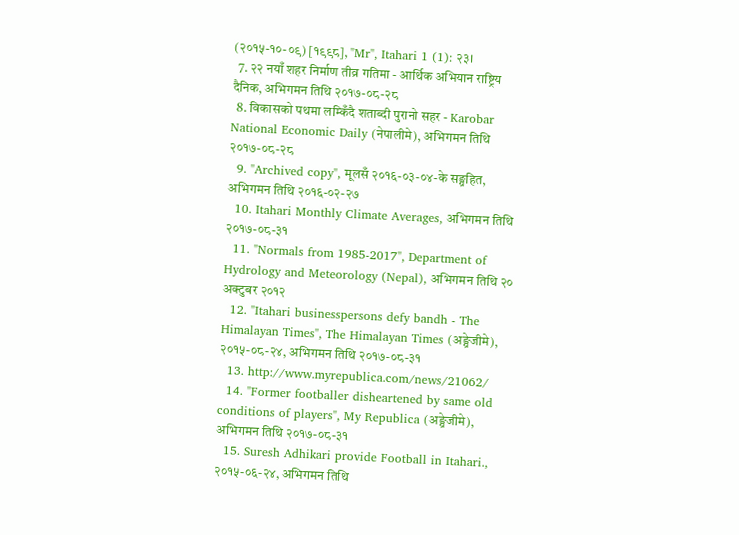(२०१५-१०-०९) [१९९८], "Mr", Itahari 1 (1): २३।
  7. २२ नयाँ शहर निर्माण तीव्र गतिमा - आर्थिक अभियान राष्ट्रिय दैनिक, अभिगमन तिथि २०१७-०८-२८
  8. विकासको पथमा लम्किँदै शताब्दी पुरानो सहर - Karobar National Economic Daily (नेपालीमे), अभिगमन तिथि २०१७-०८-२८
  9. "Archived copy", मूलसँ २०१६-०३-०४-के सङ्ग्रहित, अभिगमन तिथि २०१६-०२-२७
  10. Itahari Monthly Climate Averages, अभिगमन तिथि २०१७-०८-३१
  11. "Normals from 1985-2017", Department of Hydrology and Meteorology (Nepal), अभिगमन तिथि २० अक्टुबर २०१२
  12. "Itahari businesspersons defy bandh - The Himalayan Times", The Himalayan Times (अङ्ग्रेजीमे), २०१५-०८-२४, अभिगमन तिथि २०१७-०८-३१
  13. http://www.myrepublica.com/news/21062/
  14. "Former footballer disheartened by same old conditions of players", My Republica (अङ्ग्रेजीमे), अभिगमन तिथि २०१७-०८-३१
  15. Suresh Adhikari provide Football in Itahari., २०१५-०६-२४, अभिगमन तिथि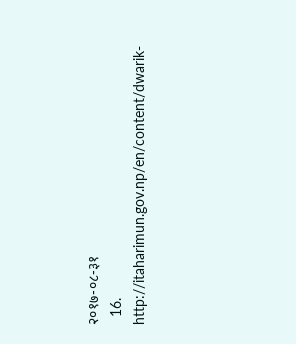२०१७-०८-३१
  16. http://itaharimun.gov.np/en/content/dwarik-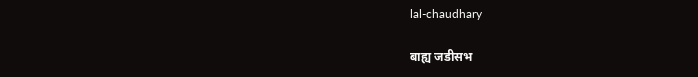lal-chaudhary

बाह्य जडीसभ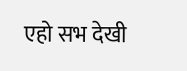एहो सभ देखी